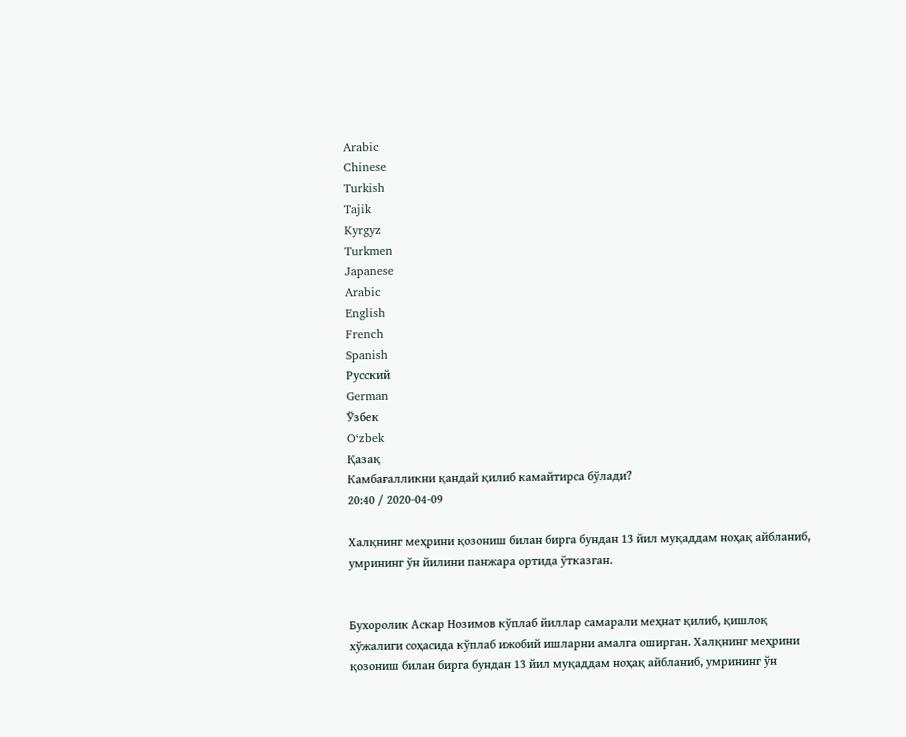Arabic
Chinese
Turkish
Tajik
Kyrgyz
Turkmen
Japanese
Arabic
English
French
Spanish
Русский
German
Ўзбек
Oʻzbek
Қазақ
Камбағалликни қандай қилиб камайтирса бўлади?
20:40 / 2020-04-09

Халқнинг меҳрини қозониш билан бирга бундан 13 йил муқаддам ноҳақ айбланиб, умрининг ўн йилини панжара ортида ўтказган.


Бухоролик Аскар Нозимов кўплаб йиллар самарали меҳнат қилиб, қишлоқ хўжалиги соҳасида кўплаб ижобий ишларни амалга оширган. Халқнинг меҳрини қозониш билан бирга бундан 13 йил муқаддам ноҳақ айбланиб, умрининг ўн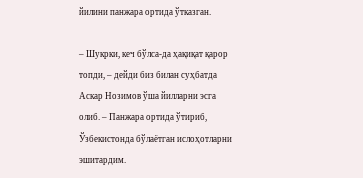йилини панжара ортида ўтказган.

– Шукрки, кеч бўлса-да ҳақиқат қарор топди, – дейди биз билан суҳбатда Аскар Нозимов ўша йилларни эсга олиб. – Панжара ортида ўтириб, Ўзбекистонда бўлаётган ислоҳотларни эшитардим.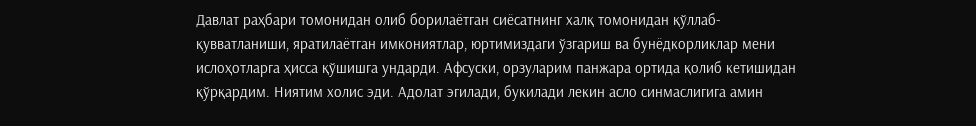Давлат раҳбари томонидан олиб борилаётган сиёсатнинг халқ томонидан қўллаб-қувватланиши, яратилаётган имкониятлар, юртимиздаги ўзгариш ва бунёдкорликлар мени ислоҳотларга ҳисса қўшишга ундарди. Афсуски, орзуларим панжара ортида қолиб кетишидан қўрқардим. Ниятим холис эди. Адолат эгилади, букилади лекин асло синмаслигига амин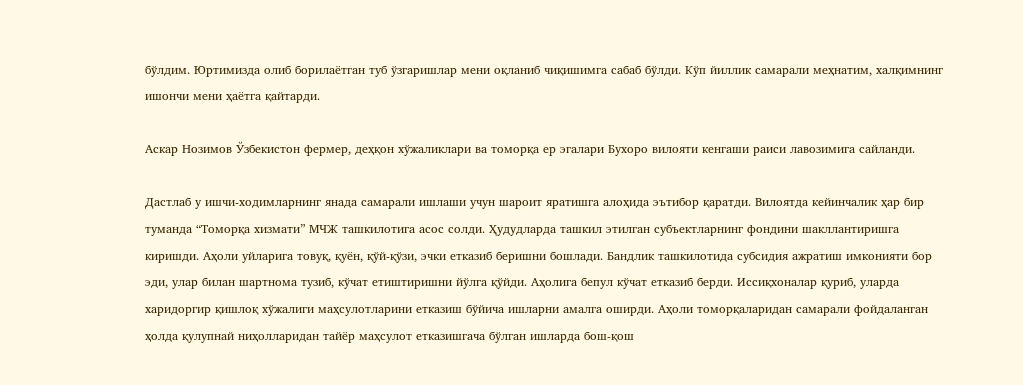бўлдим. Юртимизда олиб борилаётган туб ўзгаришлар мени оқланиб чиқишимга сабаб бўлди. Кўп йиллик самарали меҳнатим, халқимнинг ишончи мени ҳаётга қайтарди.

Аскар Нозимов Ўзбекистон фермер, деҳқон хўжаликлари ва томорқа ер эгалари Бухоро вилояти кенгаши раиси лавозимига сайланди.

Дастлаб у ишчи-ходимларнинг янада самарали ишлаши учун шароит яратишга алоҳида эътибор қаратди. Вилоятда кейинчалик ҳар бир туманда “Томорқа хизмати” МЧЖ ташкилотига асос солди. Ҳудудларда ташкил этилган субъектларнинг фондини шакллантиришга киришди. Аҳоли уйларига товуқ, қуён, қўй-қўзи, эчки етказиб беришни бошлади. Бандлик ташкилотида субсидия ажратиш имконияти бор эди, улар билан шартнома тузиб, кўчат етиштиришни йўлга қўйди. Аҳолига бепул кўчат етказиб берди. Иссиқхоналар қуриб, уларда харидоргир қишлоқ хўжалиги маҳсулотларини етказиш бўйича ишларни амалга оширди. Аҳоли томорқаларидан самарали фойдаланган ҳолда қулупнай ниҳолларидан тайёр маҳсулот етказишгача бўлган ишларда бош-қош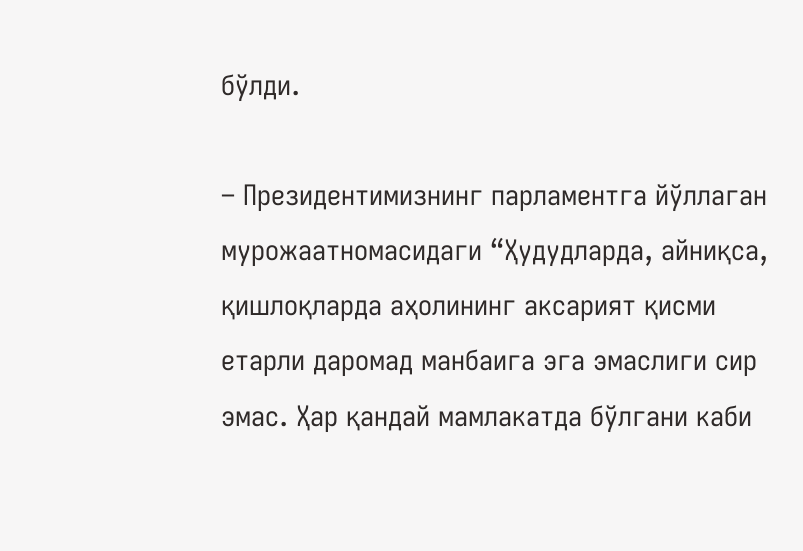бўлди.

– Президентимизнинг парламентга йўллаган мурожаатномасидаги “Ҳудудларда, айниқса, қишлоқларда аҳолининг аксарият қисми етарли даромад манбаига эга эмаслиги сир эмас. Ҳар қандай мамлакатда бўлгани каби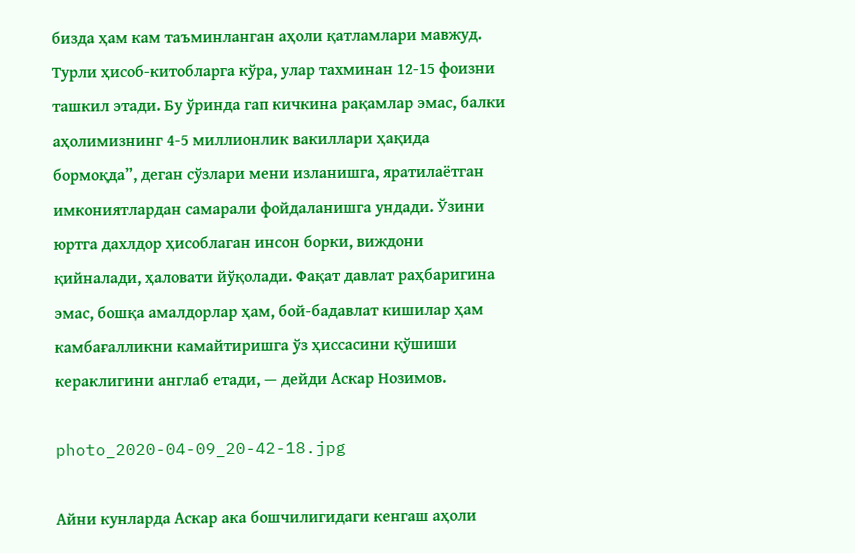бизда ҳам кам таъминланган аҳоли қатламлари мавжуд. Турли ҳисоб-китобларга кўра, улар тахминан 12-15 фоизни ташкил этади. Бу ўринда гап кичкина рақамлар эмас, балки аҳолимизнинг 4-5 миллионлик вакиллари ҳақида бормоқда”, деган сўзлари мени изланишга, яратилаётган имкониятлардан самарали фойдаланишга ундади. Ўзини юртга дахлдор ҳисоблаган инсон борки, виждони қийналади, ҳаловати йўқолади. Фақат давлат раҳбаригина эмас, бошқа амалдорлар ҳам, бой-бадавлат кишилар ҳам камбағалликни камайтиришга ўз ҳиссасини қўшиши кераклигини англаб етади, — дейди Аскар Нозимов.

photo_2020-04-09_20-42-18.jpg

Айни кунларда Аскар ака бошчилигидаги кенгаш аҳоли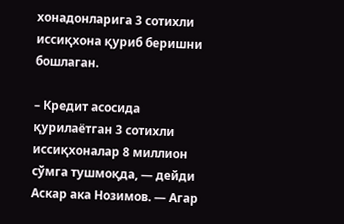хонадонларига 3 сотихли иссиқхона қуриб беришни бошлаган.

– Кредит асосида қурилаётган 3 сотихли иссиқхоналар 8 миллион сўмга тушмоқда, — дейди Аскар ака Нозимов. — Агар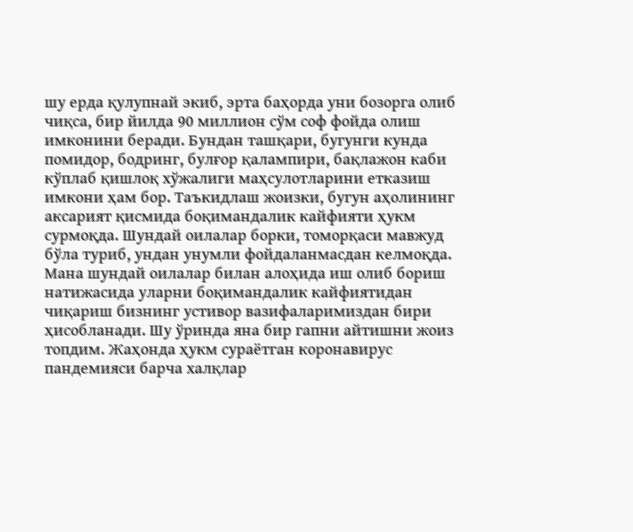шу ерда қулупнай экиб, эрта баҳорда уни бозорга олиб чиқса, бир йилда 90 миллион сўм соф фойда олиш имконини беради. Бундан ташқари, бугунги кунда помидор, бодринг, булғор қалампири, бақлажон каби кўплаб қишлоқ хўжалиги маҳсулотларини етказиш имкони ҳам бор. Таъкидлаш жоизки, бугун аҳолининг аксарият қисмида боқимандалик кайфияти ҳукм сурмоқда. Шундай оилалар борки, томорқаси мавжуд бўла туриб, ундан унумли фойдаланмасдан келмоқда. Мана шундай оилалар билан алоҳида иш олиб бориш натижасида уларни боқимандалик кайфиятидан чиқариш бизнинг устивор вазифаларимиздан бири ҳисобланади. Шу ўринда яна бир гапни айтишни жоиз топдим. Жаҳонда ҳукм сураётган коронавирус пандемияси барча халқлар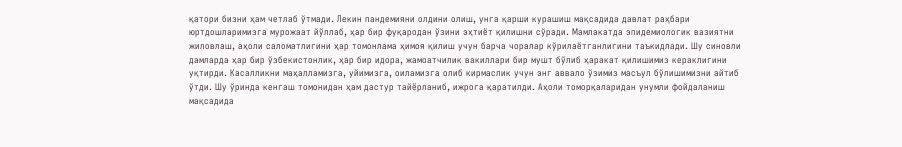қатори бизни ҳам четлаб ўтмади. Лекин пандемияни олдини олиш, унга қарши курашиш мақсадида давлат раҳбари юртдошларимизга мурожаат йўллаб, ҳар бир фуқародан ўзини эҳтиёт қилишни сўради. Мамлакатда эпидемиологик вазиятни жиловлаш, аҳоли саломатлигини ҳар томонлама ҳимоя қилиш учун барча чоралар кўрилаётганлигини таъкидлади. Шу синовли дамларда ҳар бир ўзбекистонлик, ҳар бир идора, жамоатчилик вакиллари бир мушт бўлиб ҳаракат қилишимиз кераклигини уқтирди. Касалликни маҳалламизга, уйимизга, оиламизга олиб кирмаслик учун энг аввало ўзимиз масъул бўлишимизни айтиб ўтди. Шу ўринда кенгаш томонидан ҳам дастур тайёрланиб, ижрога қаратилди. Аҳоли томорқаларидан унумли фойдаланиш мақсадида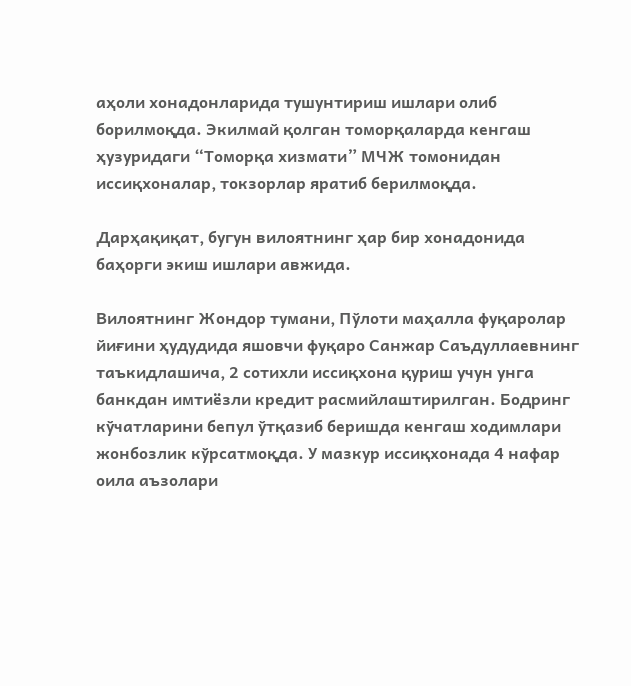аҳоли хонадонларида тушунтириш ишлари олиб борилмоқда. Экилмай қолган томорқаларда кенгаш ҳузуридаги “Томорқа хизмати” МЧЖ томонидан иссиқхоналар, токзорлар яратиб берилмоқда.

Дарҳақиқат, бугун вилоятнинг ҳар бир хонадонида баҳорги экиш ишлари авжида.

Вилоятнинг Жондор тумани, Пўлоти маҳалла фуқаролар йиғини ҳудудида яшовчи фуқаро Санжар Саъдуллаевнинг таъкидлашича, 2 сотихли иссиқхона қуриш учун унга банкдан имтиёзли кредит расмийлаштирилган. Бодринг кўчатларини бепул ўтқазиб беришда кенгаш ходимлари жонбозлик кўрсатмоқда. У мазкур иссиқхонада 4 нафар оила аъзолари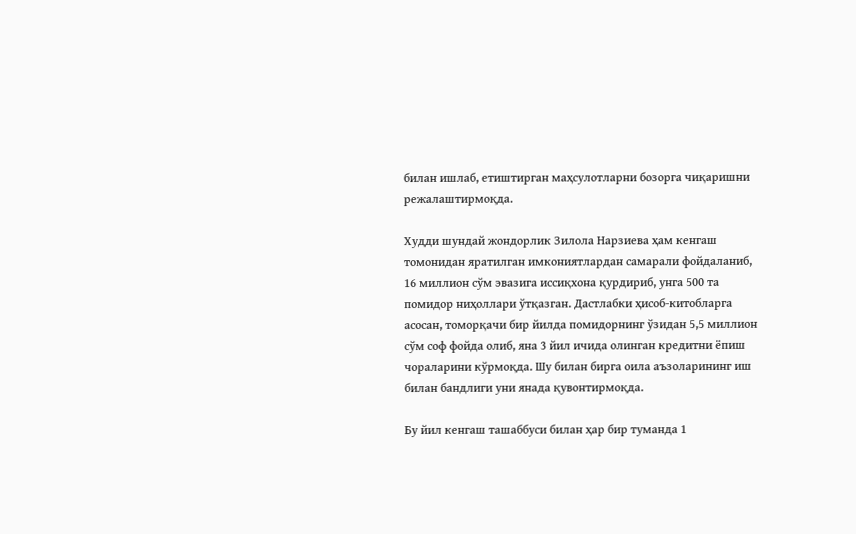билан ишлаб, етиштирган маҳсулотларни бозорга чиқаришни режалаштирмоқда.

Худди шундай жондорлик Зилола Нарзиева ҳам кенгаш томонидан яратилган имкониятлардан самарали фойдаланиб, 16 миллион сўм эвазига иссиқхона қурдириб, унга 500 та помидор ниҳоллари ўтқазган. Дастлабки ҳисоб-китобларга асосан, томорқачи бир йилда помидорнинг ўзидан 5,5 миллион сўм соф фойда олиб, яна 3 йил ичида олинган кредитни ёпиш чораларини кўрмоқда. Шу билан бирга оила аъзоларининг иш билан бандлиги уни янада қувонтирмоқда.

Бу йил кенгаш ташаббуси билан ҳар бир туманда 1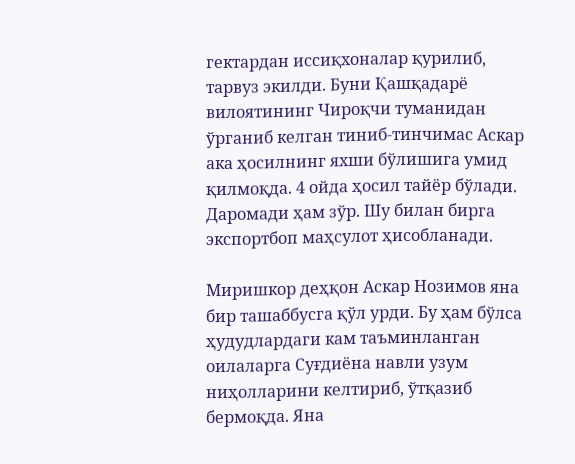гектардан иссиқхоналар қурилиб, тарвуз экилди. Буни Қашқадарё вилоятининг Чироқчи туманидан ўрганиб келган тиниб-тинчимас Аскар ака ҳосилнинг яхши бўлишига умид қилмоқда. 4 ойда ҳосил тайёр бўлади. Даромади ҳам зўр. Шу билан бирга экспортбоп маҳсулот ҳисобланади.

Миришкор деҳқон Аскар Нозимов яна бир ташаббусга қўл урди. Бу ҳам бўлса ҳудудлардаги кам таъминланган оилаларга Суғдиёна навли узум ниҳолларини келтириб, ўтқазиб бермоқда. Яна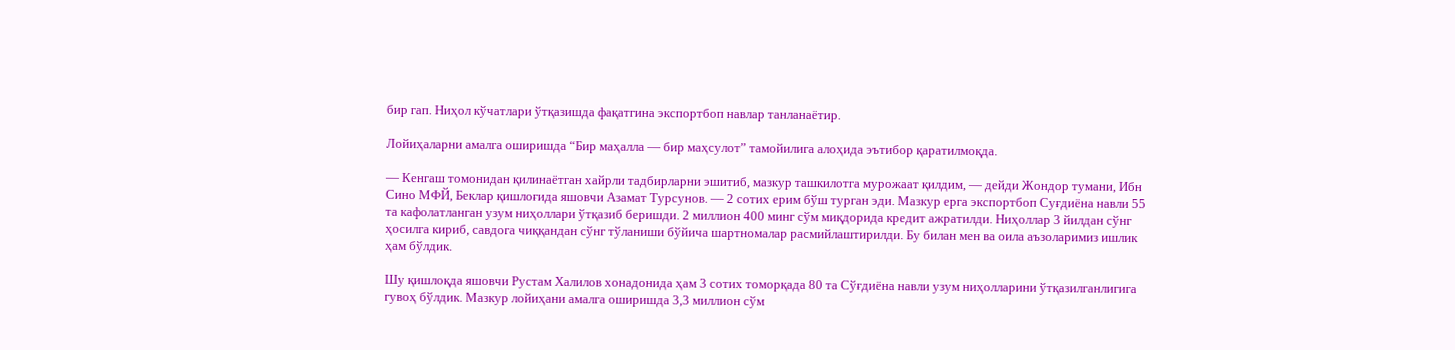бир гап. Ниҳол кўчатлари ўтқазишда фақатгина экспортбоп навлар танланаётир.

Лойиҳаларни амалга оширишда “Бир маҳалла — бир маҳсулот” тамойилига алоҳида эътибор қаратилмоқда.

— Кенгаш томонидан қилинаётган хайрли тадбирларни эшитиб, мазкур ташкилотга мурожаат қилдим, — дейди Жондор тумани, Ибн Сино МФЙ, Беклар қишлоғида яшовчи Азамат Турсунов. — 2 сотих ерим бўш турган эди. Мазкур ерга экспортбоп Суғдиёна навли 55 та кафолатланган узум ниҳоллари ўтқазиб беришди. 2 миллион 400 минг сўм миқдорида кредит ажратилди. Ниҳоллар 3 йилдан сўнг ҳосилга кириб, савдога чиққандан сўнг тўланиши бўйича шартномалар расмийлаштирилди. Бу билан мен ва оила аъзоларимиз ишлик ҳам бўлдик.

Шу қишлоқда яшовчи Рустам Халилов хонадонида ҳам 3 сотих томорқада 80 та Сўғдиёна навли узум ниҳолларини ўтқазилганлигига гувоҳ бўлдик. Мазкур лойиҳани амалга оширишда 3,3 миллион сўм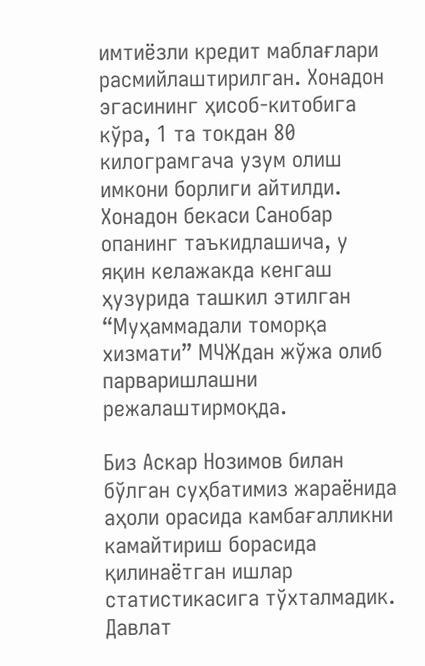имтиёзли кредит маблағлари расмийлаштирилган. Хонадон эгасининг ҳисоб-китобига кўра, 1 та токдан 80 килограмгача узум олиш имкони борлиги айтилди. Хонадон бекаси Санобар опанинг таъкидлашича, у яқин келажакда кенгаш ҳузурида ташкил этилган “Муҳаммадали томорқа хизмати” МЧЖдан жўжа олиб парваришлашни режалаштирмоқда.

Биз Аскар Нозимов билан бўлган суҳбатимиз жараёнида аҳоли орасида камбағалликни камайтириш борасида қилинаётган ишлар статистикасига тўхталмадик. Давлат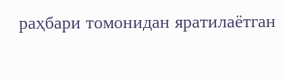раҳбари томонидан яратилаётган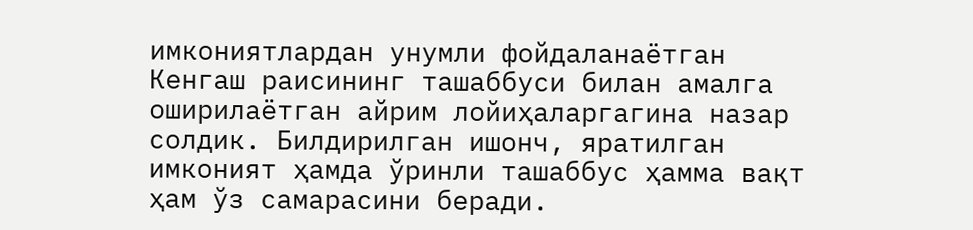имкониятлардан унумли фойдаланаётган Кенгаш раисининг ташаббуси билан амалга оширилаётган айрим лойиҳаларгагина назар солдик. Билдирилган ишонч, яратилган имконият ҳамда ўринли ташаббус ҳамма вақт ҳам ўз самарасини беради.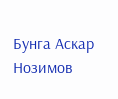Бунга Аскар Нозимов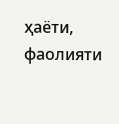ҳаёти, фаолияти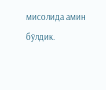мисолида амин бўлдик.